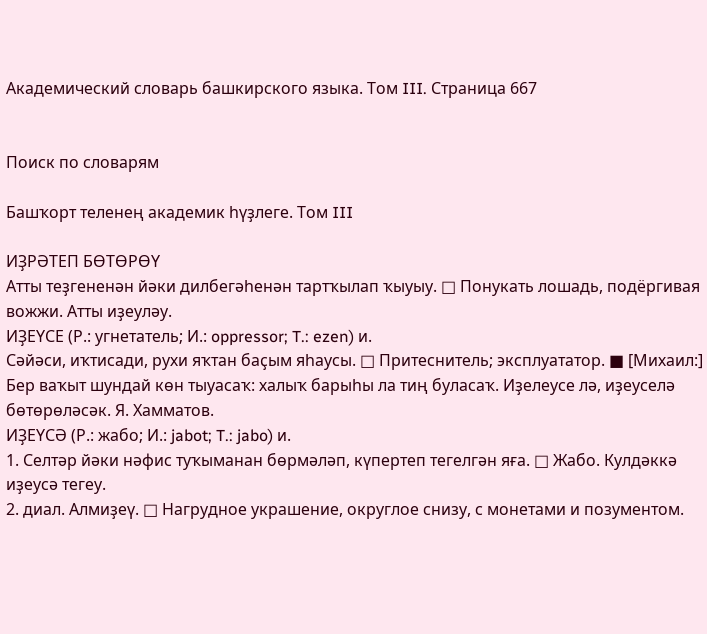Академический словарь башкирского языка. Том III. Страница 667


Поиск по словарям

Башҡорт теленең академик һүҙлеге. Том III

ИҘРӘТЕП БӨТӨРӨҮ
Атты теҙгененән йәки дилбегәһенән тартҡылап ҡыуыу. □ Понукать лошадь, подёргивая вожжи. Атты иҙеуләу.
ИҘЕҮСЕ (Р.: угнетатель; И.: oppressor; T.: ezen) и.
Сәйәси, иҡтисади, рухи яҡтан баҫым яһаусы. □ Притеснитель; эксплуататор. ■ [Михаил:] Бер ваҡыт шундай көн тыуасаҡ: халыҡ барыһы ла тиң буласаҡ. Иҙелеусе лә, иҙеуселә бөтөрөләсәк. Я. Хамматов.
ИҘЕҮСӘ (Р.: жабо; И.: jabot; T.: jabo) и.
1. Селтәр йәки нәфис туҡыманан бөрмәләп, күпертеп тегелгән яға. □ Жабо. Кулдәккә иҙеусә тегеу.
2. диал. Алмиҙеү. □ Нагрудное украшение, округлое снизу, с монетами и позументом.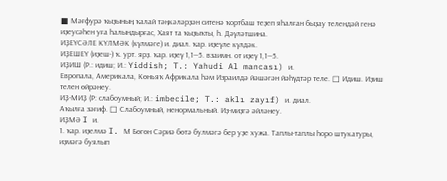■ Мәғфурә ҡыҙының ҡалай тәңкәләрҙән ситенә ҡортбаш теҙеп яһалған быҙау телендәй генә иҙеусәһен уға һалындырғас, Хаят та ҡыҙыҡты, һ. Дәүләтшина.
ИҘЕҮСӘЛЕ КҮЛМӘК (күлмәге) и. диал. ҡар. иҙеүле күлдәк.
ИҘЕШЕҮ (иҙеш-) ҡ. урт. ярҙ. ҡар. иҙеү 1,1—5. взаимн. от иҙеү 1,1—5.
ИҘИШ (Р.: идиш; И.: Yiddish; T.: Yahudi Al mancası) и.
Европала, Америкала, Көньяҡ Африкала һәм Израилдә йәшәгән йәһүдтәр теле. □ Идиш. Иҙиш телен өйрәнеу.
ИҘ-МИҘ (Р: слабоумный; И.: imbecile; T.: aklı zayıf) и. диал.
Аҡылға зәғиф. □ Слабоумный, ненормальный. Иҙ-миҙгә әйләнеу.
ИҘМӘ I и.
1. ҡар. иҙелмә I. М Бөгөн Сәриә бөтә булмәгә бер уҙе хужа. Таплы-таплы һоро штукатуры, иҙмәгә буялып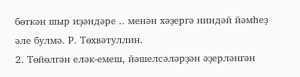бөткән шыр иҙәндәре .. менән хәҙергә ниндәй йәмһеҙ әле булмә. Р. Төхвәтуллин.
2. Төйөлгән еләк-емеш, йәшелсәләрҙән әҙерләнгән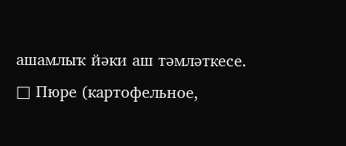ашамлыҡ йәки аш тәмләткесе. □ Пюре (картофельное,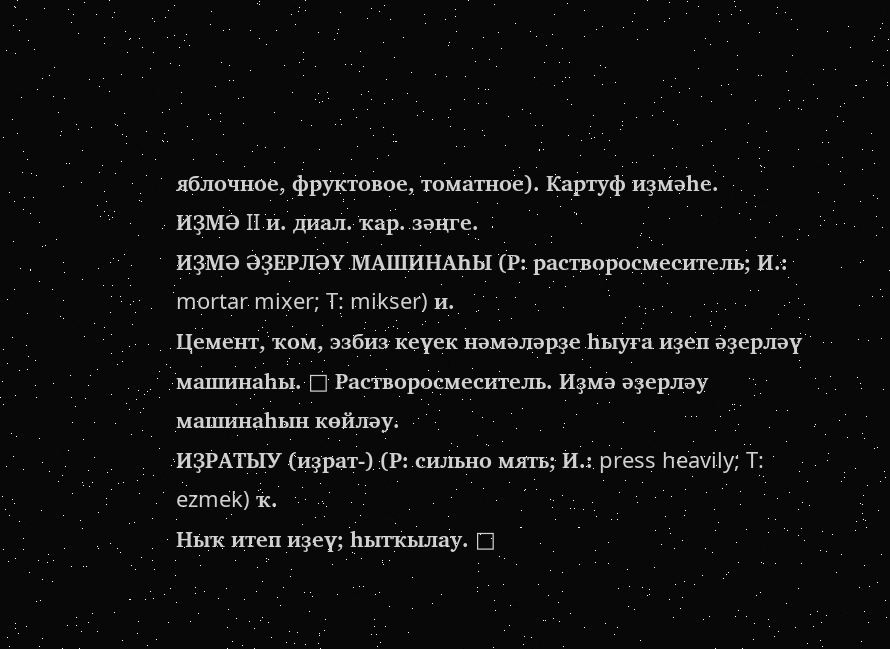яблочное, фруктовое, томатное). Картуф иҙмәһе.
ИҘМӘ II и. диал. ҡар. зәңге.
ИҘМӘ ӘҘЕРЛӘҮ МАШИНАҺЫ (Р: растворосмеситель; И.: mortar mixer; T: mikser) и.
Цемент, ҡом, эзбиз кеүек нәмәләрҙе һыуға иҙеп әҙерләү машинаһы. □ Растворосмеситель. Иҙмә әҙерләу машинаһын көйләу.
ИҘРАТЫУ (иҙрат-) (Р: сильно мять; И.: press heavily; T: ezmek) ҡ.
Ныҡ итеп иҙеү; һытҡылау. □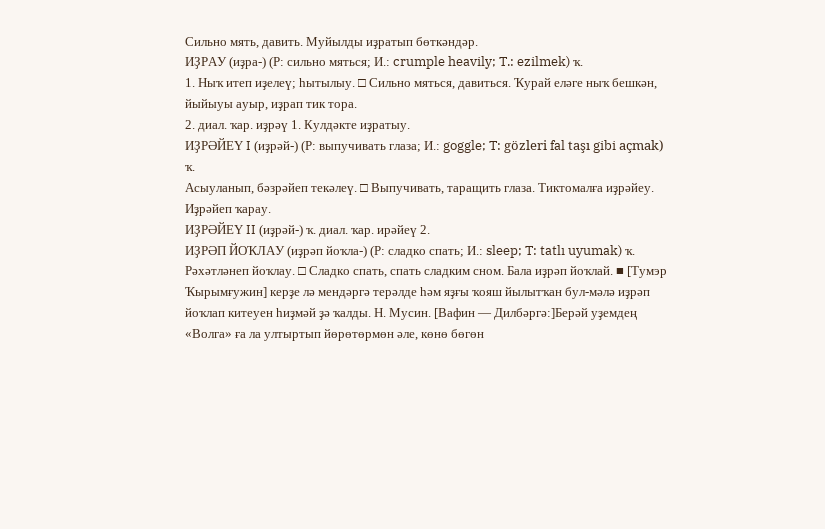Сильно мять, давить. Муйылды иҙратып бөткәндәр.
ИҘРАУ (иҙра-) (Р: сильно мяться; И.: crumple heavily; T.: ezilmek) ҡ.
1. Ныҡ итеп иҙелеү; һытылыу. □ Сильно мяться, давиться. Ҡурай еләге ныҡ бешкән, йыйыуы ауыр, иҙрап тик тора.
2. диал. ҡар. иҙрәү 1. Кулдәкте иҙратыу.
ИҘРӘЙЕҮ I (иҙрәй-) (Р: выпучивать глаза; И.: goggle; T: gözleri fal taşı gibi açmak) ҡ.
Асыуланып, бәзрәйеп текәлеү. □ Выпучивать, таращить глаза. Тиктомалға иҙрәйеу. Иҙрәйеп ҡарау.
ИҘРӘЙЕҮ II (иҙрәй-) ҡ. диал. ҡар. ирәйеү 2.
ИҘРӘП ЙОҠЛАУ (иҙрәп йоҡла-) (Р: сладко спать; И.: sleep; T: tatlı uyumak) ҡ.
Рәхәтләнеп йоҡлау. □ Сладко спать, спать сладким сном. Бала иҙрәп йоҡлай. ■ [Тумэр Ҡырымғужин] керҙе лә мендәргә терәлде һәм яҙғы ҡояш йылытҡан бул-мәлә иҙрәп йоҡлап китеуен һиҙмәй ҙә ҡалды. Н. Мусин. [Вафин — Дилбәргә:]Берәй уҙемдең «Волга» ға ла ултыртып йөрөтөрмөн әле, көнө бөгөн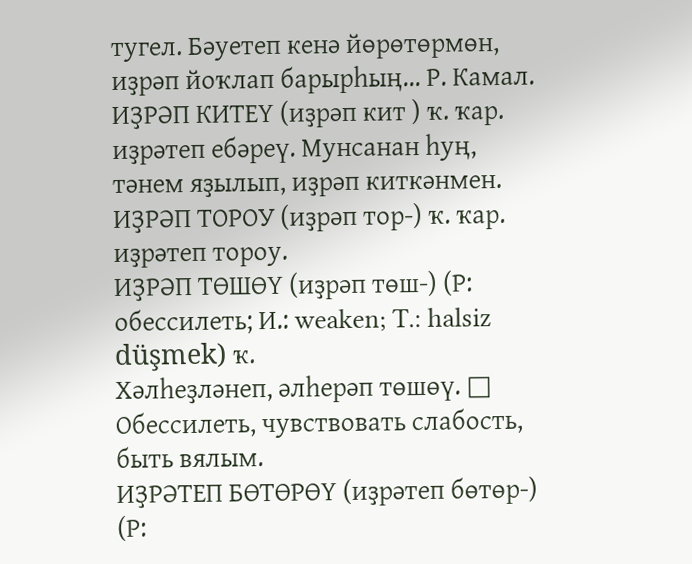тугел. Бәуетеп кенә йөрөтөрмөн, иҙрәп йоҡлап барырһың... Р. Камал.
ИҘРӘП КИТЕҮ (иҙрәп кит ) ҡ. ҡар. иҙрәтеп ебәреү. Мунсанан һуң, тәнем яҙылып, иҙрәп киткәнмен.
ИҘРӘП ТОРОУ (иҙрәп тор-) ҡ. ҡар. иҙрәтеп тороу.
ИҘРӘП ТӨШӨҮ (иҙрәп төш-) (Р: обессилеть; И.: weaken; T.: halsiz düşmek) ҡ.
Хәлһеҙләнеп, әлһерәп төшөү. □ Обессилеть, чувствовать слабость, быть вялым.
ИҘРӘТЕП БӨТӨРӨҮ (иҙрәтеп бөтөр-) (Р: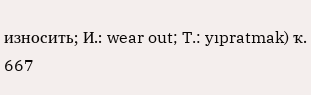износить; И.: wear out; T.: yıpratmak) ҡ.
667